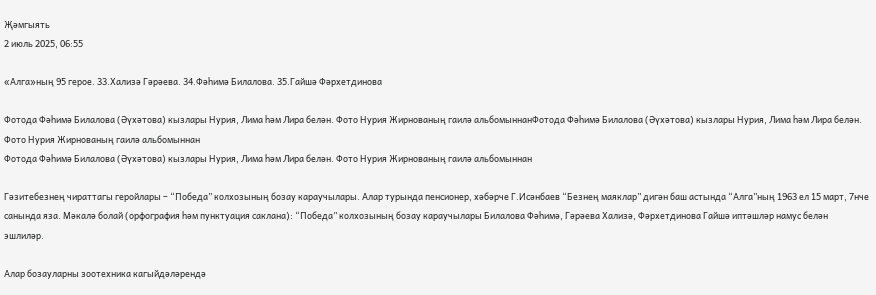Җәмгыять
2 июль 2025, 06:55

«Алга»ның 95 герое. 33.Хализә Гәрәева. 34.Фәһимә Билалова. 35.Гайшә Фәрхетдинова

Фотода Фәһимә Билалова (Әүхәтова) кызлары Нурия, Лима һәм Лира белән. Фото Нурия Жирнованың гаилә альбомыннанФотода Фәһимә Билалова (Әүхәтова) кызлары Нурия, Лима һәм Лира белән. Фото Нурия Жирнованың гаилә альбомыннан
Фотода Фәһимә Билалова (Әүхәтова) кызлары Нурия, Лима һәм Лира белән. Фото Нурия Жирнованың гаилә альбомыннан

Гәзитебезнең чираттагы геройлары – “Победа” колхозының бозау караучылары. Алар турында пенсионер, хәбәрче Г.Исәнбаев “Безнең маяклар” дигән баш астында “Алга”ның 1963 ел 15 март, 7нче санында яза. Мәкалә болай (орфография һәм пунктуация саклана): “Победа” колхозының бозау караучылары Билалова Фәһимә, Гәрәева Хализә, Фәрхетдинова Гайшә иптәшләр намус белән эшлиләр.

Алар бозауларны зоотехника кагыйдәләрендә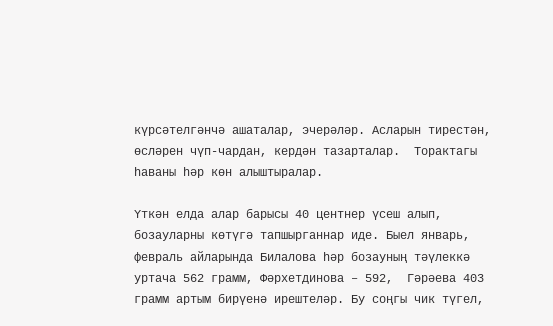күрсәтелгәнчә ашаталар, эчерәләр. Асларын тирестән, өсләрен чүп-чардан, кердән тазарталар.  Торактагы һаваны һәр көн алыштыралар.

Үткән елда алар барысы 40 центнер үсеш алып, бозауларны көтүгә тапшырганнар иде. Быел январь, февраль айларында Билалова һәр бозауның тәүлеккә уртача 562 грамм, Фәрхетдинова – 592,  Гәрәева 403 грамм артым бирүенә ирештеләр. Бу соңгы чик түгел,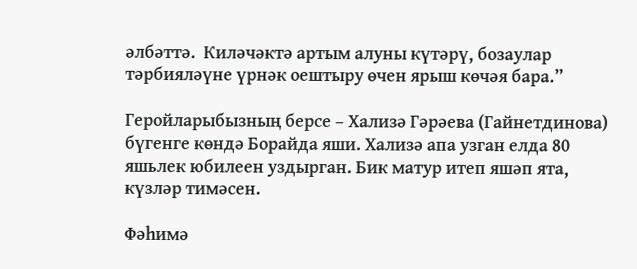әлбәттә.  Киләчәктә артым алуны күтәрү, бозаулар тәрбияләүне үрнәк оештыру өчен ярыш көчәя бара.”

Геройларыбызның берсе – Хализә Гәрәева (Гайнетдинова) бүгенге көндә Борайда яши. Хализә апа узган елда 80 яшьлек юбилеен уздырган. Бик матур итеп яшәп ята, күзләр тимәсен.

Фәһимә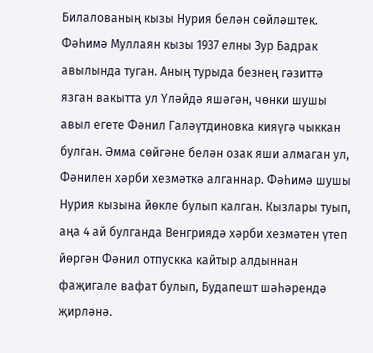Билалованың кызы Нурия белән сөйләштек. Фәһимә Муллаян кызы 1937 елны Зур Бадрак авылында туган. Аның турыда безнең гәзиттә язган вакытта ул Үләйдә яшәгән, чөнки шушы авыл егете Фәнил Галәүтдиновка кияүгә чыккан булган. Әмма сөйгәне белән озак яши алмаган ул, Фәнилен хәрби хезмәткә алганнар. Фәһимә шушы Нурия кызына йөкле булып калган. Кызлары туып, аңа 4 ай булганда Венгриядә хәрби хезмәтен үтеп йөргән Фәнил отпускка кайтыр алдыннан фаҗигале вафат булып, Будапешт шәһәрендә җирләнә.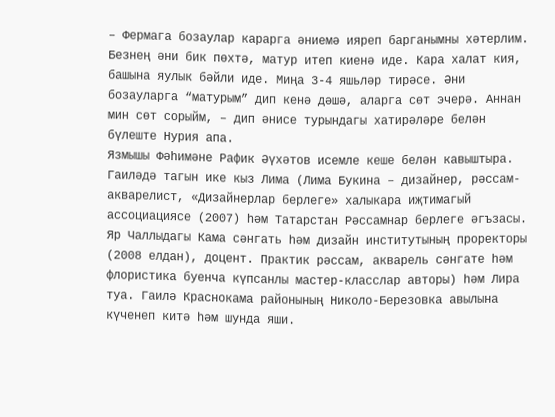– Фермага бозаулар карарга әниемә ияреп барганымны хәтерлим. Безнең әни бик пөхтә, матур итеп киенә иде. Кара халат кия, башына яулык бәйли иде. Миңа 3-4 яшьләр тирәсе. Әни бозауларга “матурым” дип кенә дәшә, аларга сөт эчерә. Аннан мин сөт сорыйм, – дип әнисе турындагы хатирәләре белән бүлеште Нурия апа.
Язмышы Фәһимәне Рафик Әүхәтов исемле кеше белән кавыштыра. Гаиләдә тагын ике кыз Лима (Лима Букина – дизайнер, рәссам-акварелист, «Дизайнерлар берлеге» халыкара иҗтимагый ассоциациясе (2007) һәм Татарстан Рәссамнар берлеге әгъзасы. Яр Чаллыдагы Кама сәнгать һәм дизайн институтының проректоры (2008 елдан), доцент. Практик рәссам, акварель сәнгате һәм флористика буенча күпсанлы мастер-класслар авторы) һәм Лира туа. Гаилә Краснокама районының Николо-Березовка авылына күченеп китә һәм шунда яши.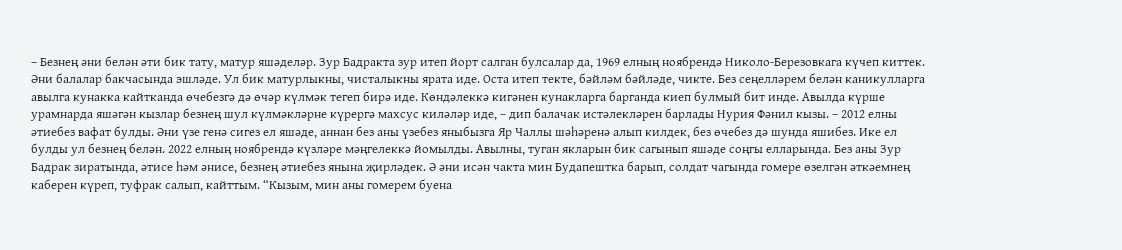– Безнең әни белән әти бик тату, матур яшәделәр. Зур Бадракта зур итеп йорт салган булсалар да, 1969 елның ноябрендә Николо-Березовкага күчеп киттек. Әни балалар бакчасында эшләде. Ул бик матурлыкны, чисталыкны ярата иде. Оста итеп текте, бәйләм бәйләде, чикте. Без сеңелләрем белән каникулларга авылга кунакка кайтканда өчебезгә дә өчәр күлмәк тегеп бирә иде. Көндәлеккә кигәнен кунакларга барганда киеп булмый бит инде. Авылда күрше урамнарда яшәгән кызлар безнең шул күлмәкләрне күрергә махсус киләләр иде, – дип балачак истәлекләрен барлады Нурия Фәнил кызы. – 2012 елны әтиебез вафат булды. Әни үзе генә сигез ел яшәде, аннан без аны үзебез яныбызга Яр Чаллы шәһәренә алып килдек, без өчебез дә шунда яшибез. Ике ел булды ул безнең белән. 2022 елның ноябрендә күзләре мәңгелеккә йомылды. Авылны, туган якларын бик сагынып яшәде соңгы елларында. Без аны Зур Бадрак зиратында, әтисе һәм әнисе, безнең әтиебез янына җирләдек. Ә әни исән чакта мин Будапештка барып, солдат чагында гомере өзелгән әткәемнең каберен күреп, туфрак салып, кайттым. “Кызым, мин аны гомерем буена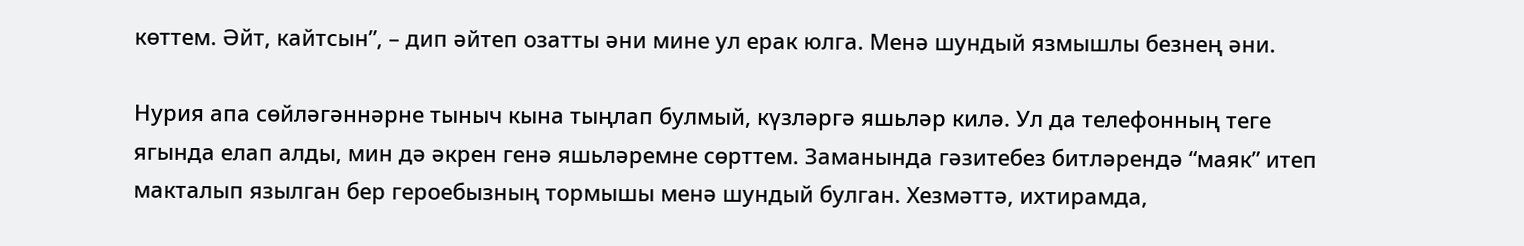көттем. Әйт, кайтсын”, – дип әйтеп озатты әни мине ул ерак юлга. Менә шундый язмышлы безнең әни.

Нурия апа сөйләгәннәрне тыныч кына тыңлап булмый, күзләргә яшьләр килә. Ул да телефонның теге ягында елап алды, мин дә әкрен генә яшьләремне сөрттем. Заманында гәзитебез битләрендә “маяк” итеп макталып язылган бер героебызның тормышы менә шундый булган. Хезмәттә, ихтирамда,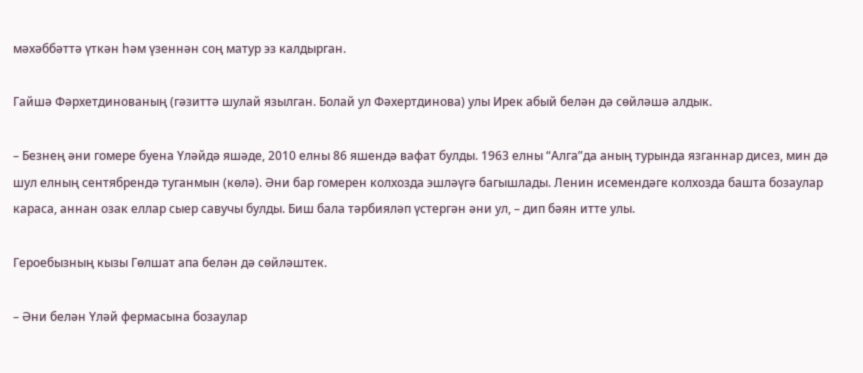мәхәббәттә үткән һәм үзеннән соң матур эз калдырган.

Гайшә Фәрхетдинованың (гәзиттә шулай язылган. Болай ул Фәхертдинова) улы Ирек абый белән дә сөйләшә алдык.

– Безнең әни гомере буена Үләйдә яшәде, 2010 елны 86 яшендә вафат булды. 1963 елны “Алга”да аның турында язганнар дисез, мин дә шул елның сентябрендә туганмын (көлә). Әни бар гомерен колхозда эшләүгә багышлады. Ленин исемендәге колхозда башта бозаулар караса, аннан озак еллар сыер савучы булды. Биш бала тәрбияләп үстергән әни ул, – дип бәян итте улы.

Героебызның кызы Гөлшат апа белән дә сөйләштек.

– Әни белән Үләй фермасына бозаулар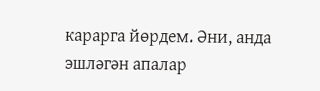карарга йөрдем. Әни, анда эшләгән апалар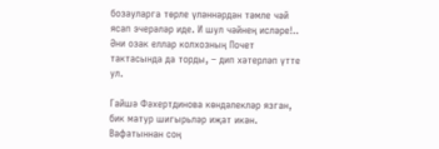бозауларга төрле үләннәрдән тәмле чәй ясап эчерәләр иде. И шул чәйнең исләре!.. Әни озак еллар колхозның Почет тактасында да торды, – дип хәтерләп үтте ул.

Гайшә Фәхертдинова көндәлекләр язган, бик матур шигырьләр иҗат икән. Вафатыннан соң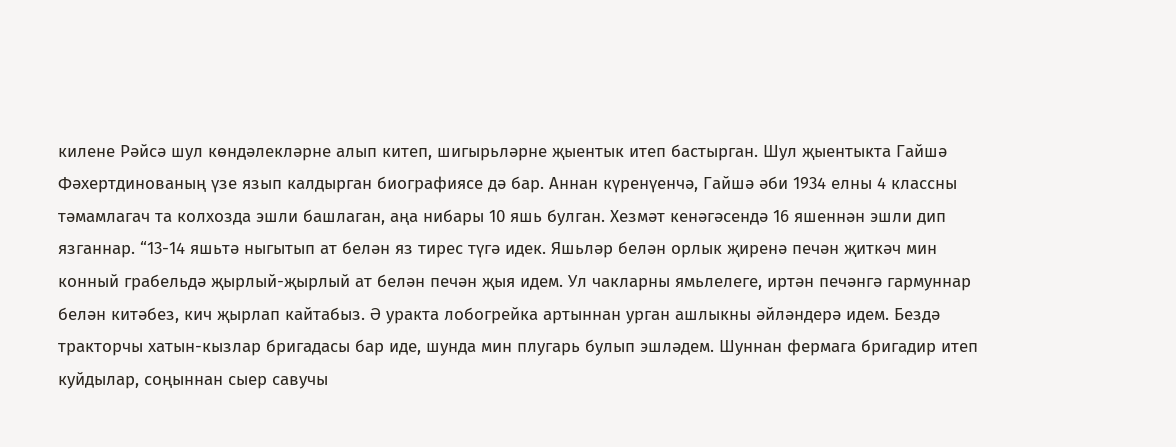килене Рәйсә шул көндәлекләрне алып китеп, шигырьләрне җыентык итеп бастырган. Шул җыентыкта Гайшә Фәхертдинованың үзе язып калдырган биографиясе дә бар. Аннан күренүенчә, Гайшә әби 1934 елны 4 классны тәмамлагач та колхозда эшли башлаган, аңа нибары 10 яшь булган. Хезмәт кенәгәсендә 16 яшеннән эшли дип язганнар. “13-14 яшьтә ныгытып ат белән яз тирес түгә идек. Яшьләр белән орлык җиренә печән җиткәч мин конный грабельдә җырлый-җырлый ат белән печән җыя идем. Ул чакларны ямьлелеге, иртән печәнгә гармуннар белән китәбез, кич җырлап кайтабыз. Ә уракта лобогрейка артыннан урган ашлыкны әйләндерә идем. Бездә тракторчы хатын-кызлар бригадасы бар иде, шунда мин плугарь булып эшләдем. Шуннан фермага бригадир итеп куйдылар, соңыннан сыер савучы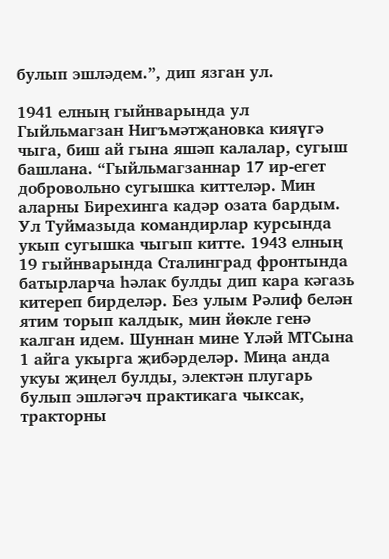булып эшләдем.”, дип язган ул.

1941 елның гыйнварында ул Гыйльмагзан Нигъмәтҗановка кияүгә чыга, биш ай гына яшәп калалар, сугыш башлана. “Гыйльмагзаннар 17 ир-егет добровольно сугышка киттеләр. Мин аларны Бирехинга кадәр озата бардым. Ул Туймазыда командирлар курсында укып сугышка чыгып китте. 1943 елның 19 гыйнварында Сталинград фронтында батырларча һәлак булды дип кара кәгазь китереп бирделәр. Без улым Рәлиф белән ятим торып калдык, мин йөкле генә калган идем. Шуннан мине Үләй МТСына 1 айга укырга җибәрделәр. Миңа анда укуы җиңел булды, электән плугарь булып эшләгәч практикага чыксак, тракторны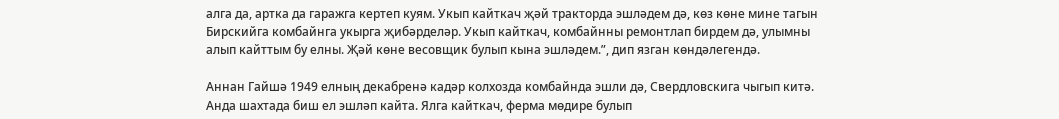алга да, артка да гаражга кертеп куям. Укып кайткач җәй тракторда эшләдем дә, көз көне мине тагын Бирскийга комбайнга укырга җибәрделәр. Укып кайткач, комбайнны ремонтлап бирдем дә, улымны алып кайттым бу елны. Җәй көне весовщик булып кына эшләдем.”, дип язган көндәлегендә.

Аннан Гайшә 1949 елның декабренә кадәр колхозда комбайнда эшли дә, Свердловскига чыгып китә. Анда шахтада биш ел эшләп кайта. Ялга кайткач, ферма мөдире булып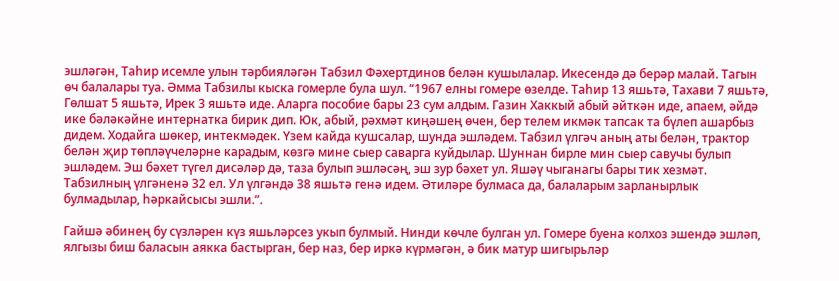эшләгән, Таһир исемле улын тәрбияләгән Табзил Фәхертдинов белән кушылалар. Икесендә дә берәр малай. Тагын өч балалары туа. Әмма Табзилы кыска гомерле була шул. “1967 елны гомере өзелде. Таһир 13 яшьтә, Тахави 7 яшьтә, Гөлшат 5 яшьтә, Ирек 3 яшьтә иде. Аларга пособие бары 23 сум алдым. Газин Хаккый абый әйткән иде, апаем, әйдә ике бәләкәйне интернатка бирик дип. Юк, абый, рәхмәт киңәшең өчен, бер телем икмәк тапсак та бүлеп ашарбыз дидем. Ходайга шөкер, интекмәдек. Үзем кайда кушсалар, шунда эшләдем. Табзил үлгәч аның аты белән, трактор белән җир төпләүчеләрне карадым, көзгә мине сыер саварга куйдылар. Шуннан бирле мин сыер савучы булып эшләдем. Эш бәхет түгел дисәләр дә, таза булып эшләсәң, эш зур бәхет ул. Яшәү чыганагы бары тик хезмәт. Табзилның үлгәненә 32 ел. Ул үлгәндә 38 яшьтә генә идем. Әтиләре булмаса да, балаларым зарланырлык булмадылар, һәркайсысы эшли.”.

Гайшә әбинең бу сүзләрен күз яшьләрсез укып булмый. Нинди көчле булган ул. Гомере буена колхоз эшендә эшләп, ялгызы биш баласын аякка бастырган, бер наз, бер иркә күрмәгән, ә бик матур шигырьләр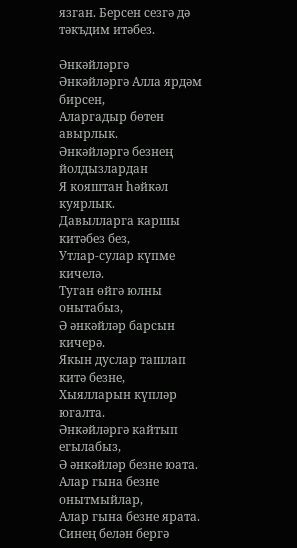язган. Берсен сезгә дә тәкъдим итәбез.

Әнкәйләргә
Әнкәйләргә Алла ярдәм бирсен,
Аларгадыр бөтен авырлык.
Әнкәйләргә безнең
йолдызлардан
Я кояштан һәйкәл куярлык.
Давылларга каршы китәбез без,
Утлар-сулар күпме кичелә.
Туган өйгә юлны онытабыз,
Ә әнкәйләр барсын кичерә.
Якын дуслар ташлап китә безне,
Хыялларын күпләр югалта.
Әнкәйләргә кайтып егылабыз,
Ә әнкәйләр безне юата.
Алар гына безне онытмыйлар,
Алар гына безне ярата.
Синең белән бергә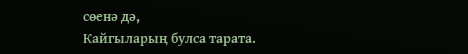сөенә дә,
Кайгыларың булса тарата.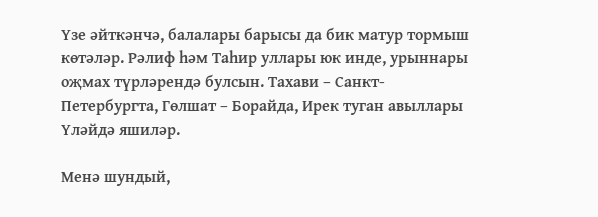Үзе әйткәнчә, балалары барысы да бик матур тормыш көтәләр. Рәлиф һәм Таһир уллары юк инде, урыннары оҗмах түрләрендә булсын. Тахави – Санкт-Петербургта, Гөлшат – Борайда, Ирек туган авыллары Үләйдә яшиләр.

Менә шундый,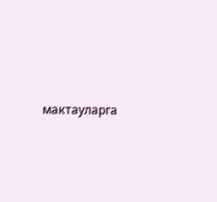мактауларга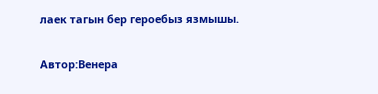лаек тагын бер героебыз язмышы.

Автор:Венера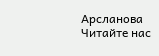Арсланова
Читайте нас